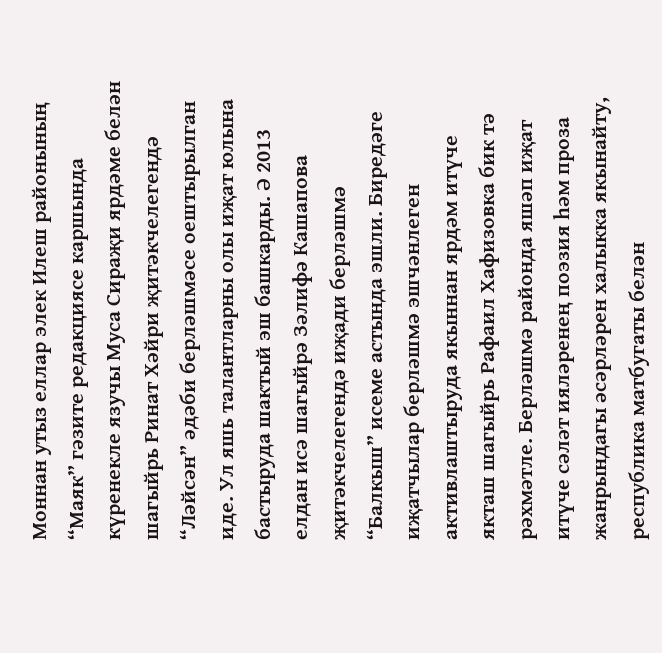Моннан утыз еллар элек Илеш районының “Маяк” гәзите редакциясе каршында күренекле язучы Муса Сираҗи ярдәме белән шагыйрь Ринат Хәйри җитәкчелегендә “Ләйсән” әдәби берләшмәсе оештырылган иде. Ул яшь талантларны олы иҗат юлына бастыруда шактый эш башкарды. Ә 2013 елдан исә шагыйрә Зәлифә Кашапова җитәкчелегендә иҗади берләшмә “Балкыш” исеме астында эшли. Биредәге иҗатчылар берләшмә эшчәнлеген активлаштыруда якыннан ярдәм итүче якташ шагыйрь Рафаил Хафизовка бик тә рәхмәтле. Берләшмә районда яшәп иҗат итүче сәләт ияләренең поэзия һәм проза жанрындагы әсәрләрен халыкка якынайту, республика матбугаты белән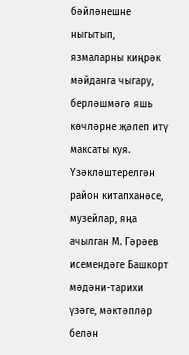бәйләнешне ныгытып, язмаларны киңрәк мәйданга чыгару, берләшмәгә яшь көчләрне җәлеп итү максаты куя. Үзәкләштерелгән район китапханәсе, музейлар, яңа ачылган М. Гәрәев исемендәге Башкорт мәдәни-тарихи үзәге, мәктәпләр белән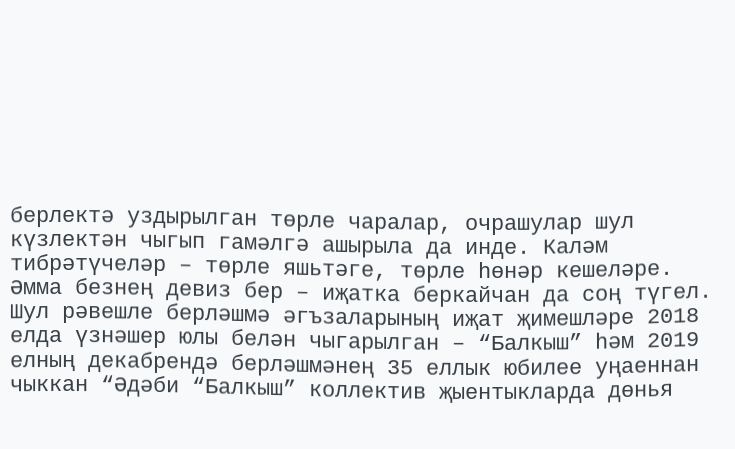берлектә уздырылган төрле чаралар, очрашулар шул күзлектән чыгып гамәлгә ашырыла да инде. Каләм тибрәтүчеләр – төрле яшьтәге, төрле һөнәр кешеләре. Әмма безнең девиз бер – иҗатка беркайчан да соң түгел. Шул рәвешле берләшмә әгъзаларының иҗат җимешләре 2018 елда үзнәшер юлы белән чыгарылган – “Балкыш” һәм 2019 елның декабрендә берләшмәнең 35 еллык юбилее уңаеннан чыккан “Әдәби “Балкыш” коллектив җыентыкларда дөнья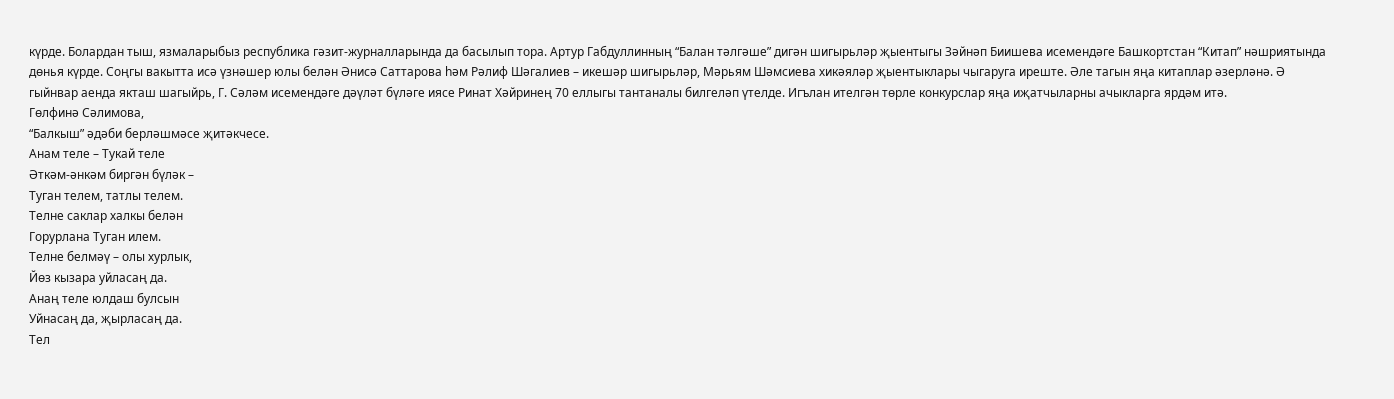күрде. Болардан тыш, язмаларыбыз республика гәзит-журналларында да басылып тора. Артур Габдуллинның “Балан тәлгәше” дигән шигырьләр җыентыгы Зәйнәп Биишева исемендәге Башкортстан “Китап” нәшриятында дөнья күрде. Соңгы вакытта исә үзнәшер юлы белән Әнисә Саттарова һәм Рәлиф Шәгалиев – икешәр шигырьләр, Мәрьям Шәмсиева хикәяләр җыентыклары чыгаруга иреште. Әле тагын яңа китаплар әзерләнә. Ә гыйнвар аенда якташ шагыйрь, Г. Сәләм исемендәге дәүләт бүләге иясе Ринат Хәйринең 70 еллыгы тантаналы билгеләп үтелде. Игълан ителгән төрле конкурслар яңа иҗатчыларны ачыкларга ярдәм итә.
Гөлфинә Сәлимова,
“Балкыш” әдәби берләшмәсе җитәкчесе.
Анам теле – Тукай теле
Әткәм-әнкәм биргән бүләк –
Туган телем, татлы телем.
Телне саклар халкы белән
Горурлана Туган илем.
Телне белмәү – олы хурлык,
Йөз кызара уйласаң да.
Анаң теле юлдаш булсын
Уйнасаң да, җырласаң да.
Тел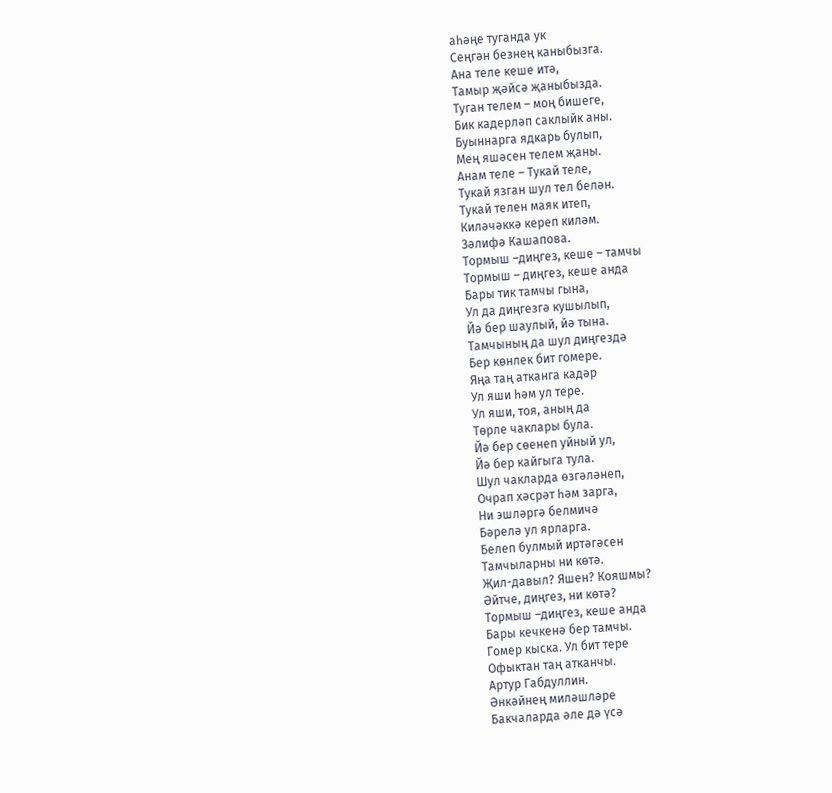аһәңе туганда ук
Сеңгән безнең каныбызга.
Ана теле кеше итә,
Тамыр җәйсә җаныбызда.
Туган телем – моң бишеге,
Бик кадерләп саклыйк аны.
Буыннарга ядкарь булып,
Мең яшәсен телем җаны.
Анам теле – Тукай теле,
Тукай язган шул тел белән.
Тукай телен маяк итеп,
Киләчәккә кереп киләм.
Зәлифә Кашапова.
Тормыш –диңгез, кеше – тамчы
Тормыш – диңгез, кеше анда
Бары тик тамчы гына,
Ул да диңгезгә кушылып,
Йә бер шаулый, йә тына.
Тамчының да шул диңгездә
Бер көнлек бит гомере.
Яңа таң атканга кадәр
Ул яши һәм ул тере.
Ул яши, тоя, аның да
Төрле чаклары була.
Йә бер сөенеп уйный ул,
Йә бер кайгыга тула.
Шул чакларда өзгәләнеп,
Очрап хәсрәт һәм зарга,
Ни эшләргә белмичә
Бәрелә ул ярларга.
Белеп булмый иртәгәсен
Тамчыларны ни көтә.
Җил-давыл? Яшен? Кояшмы?
Әйтче, диңгез, ни көтә?
Тормыш –диңгез, кеше анда
Бары кечкенә бер тамчы.
Гомер кыска. Ул бит тере
Офыктан таң атканчы.
Артур Габдуллин.
Әнкәйнең миләшләре
Бакчаларда әле дә үсә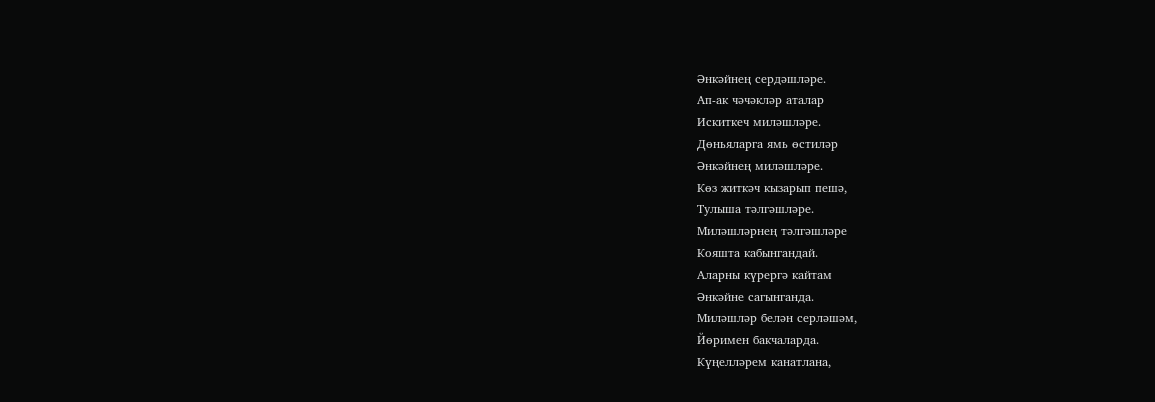Әнкәйнең сердәшләре.
Ап-ак чәчәкләр аталар
Искиткеч миләшләре.
Дөньяларга ямь өстиләр
Әнкәйнең миләшләре.
Көз житкәч кызарып пешә,
Тулыша тәлгәшләре.
Миләшләрнең тәлгәшләре
Кояшта кабынгандай.
Аларны күрергә кайтам
Әнкәйне сагынганда.
Миләшләр белән серләшәм,
Йөримен бакчаларда.
Күңелләрем канатлана,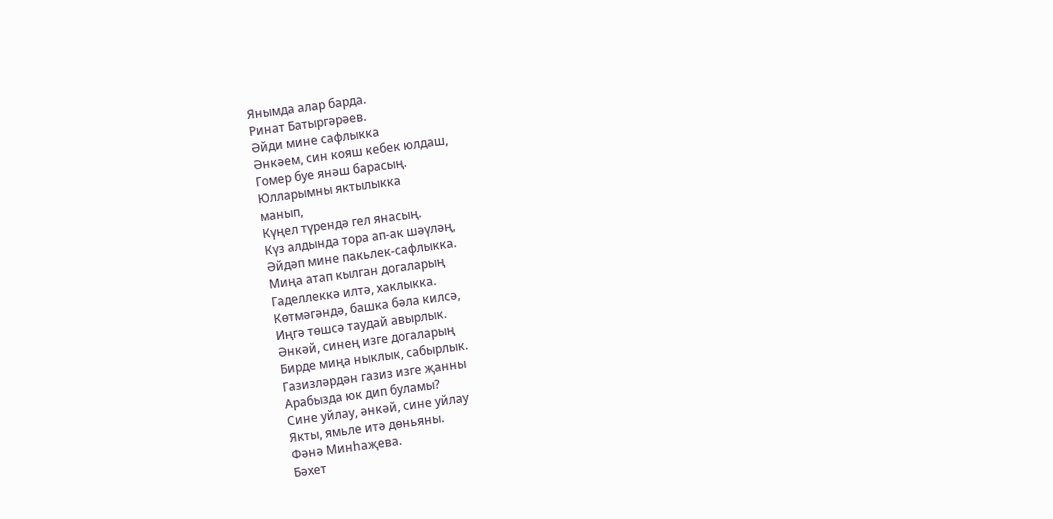Янымда алар барда.
Ринат Батыргәрәев.
Әйди мине сафлыкка
Әнкәем, син кояш кебек юлдаш,
Гомер буе янәш барасың.
Юлларымны яктылыкка
манып,
Күңел түрендә гел янасың.
Күз алдында тора ап-ак шәүләң,
Әйдәп мине пакьлек-сафлыкка.
Миңа атап кылган догаларың
Гаделлеккә илтә, хаклыкка.
Көтмәгәндә, башка бәла килсә,
Иңгә төшсә таудай авырлык.
Әнкәй, синең изге догаларың
Бирде миңа ныклык, сабырлык.
Газизләрдән газиз изге җанны
Арабызда юк дип буламы?
Сине уйлау, әнкәй, сине уйлау
Якты, ямьле итә дөньяны.
Фәнә Минһаҗева.
Бәхет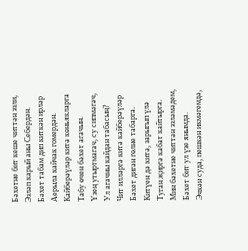Бәхетне бит кеше читтән эзли,
Эзләп карый аны Себердән.
Бәхет табам дип киткән ирләр
Аерыла кайчак гомердән.
Кайберәүләр китә көньякларга
Табу өчен бәхет агачын.
Үзең утыртмагач, су сипмәгәч,
Ул агачны кайдан табасың?
Чит илләргә китә кайберәүләр
Бәхет дигән гөлне табарга.
Китүен дә китә, зарыгып үлә
Туган җиргә кабат кайтырга.
Мин бәхетне читтән эзләмәдем,
Бәхет бит ул үзе янымда.
Эчкән суда, пешкән икмәгемдә,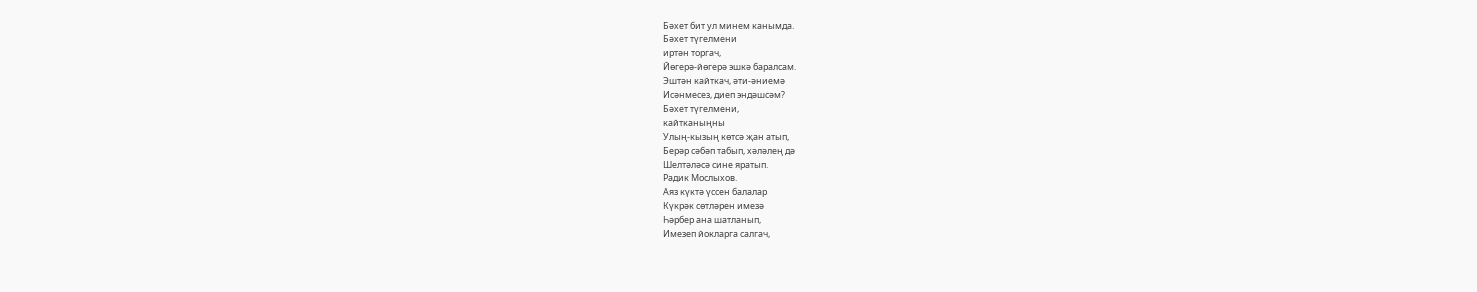Бәхет бит ул минем канымда.
Бәхет түгелмени
иртән торгач,
Йөгерә-йөгерә эшкә баралсам.
Эштән кайткач, әти-әниемә
Исәнмесез, диеп эндәшсәм?
Бәхет түгелмени,
кайтканыңны
Улың-кызың көтсә җан атып,
Берәр сәбәп табып, хәләлең дә
Шелтәләсә сине яратып.
Радик Мослыхов.
Аяз күктә үссен балалар
Күкрәк сөтләрен имезә
Һәрбер ана шатланып,
Имезеп йокларга салгач,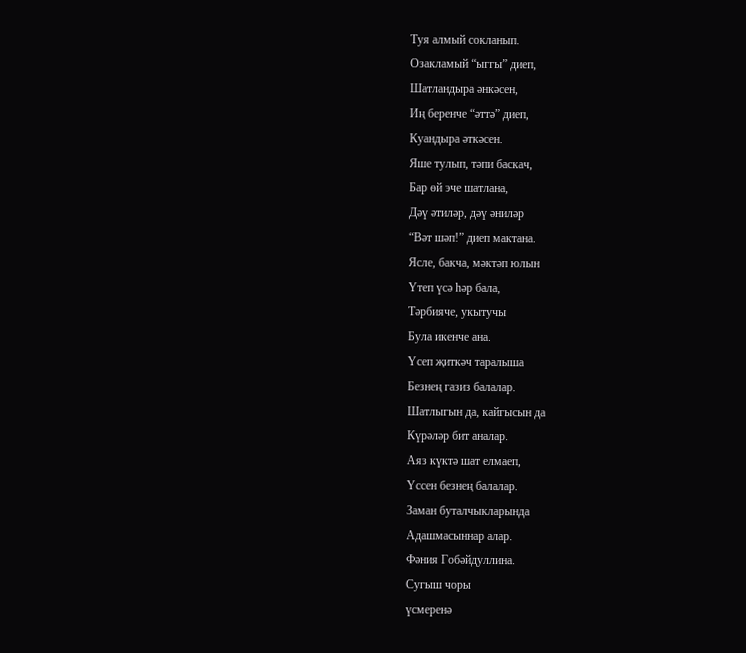Туя алмый сокланып.
Озакламый “ыггы” диеп,
Шатландыра әнкәсен,
Иң беренче “әттә” диеп,
Куандыра әткәсен.
Яше тулып, тәпи баскач,
Бар өй эче шатлана,
Дәү әтиләр, дәү әниләр
“Вәт шәп!” диеп мактана.
Ясле, бакча, мәктәп юлын
Үтеп үсә һәр бала,
Тәрбияче, укытучы
Була икенче ана.
Үсеп җиткәч таралыша
Безнең газиз балалар.
Шатлыгын да, кайгысын да
Күрәләр бит аналар.
Аяз күктә шат елмаеп,
Үссен безнең балалар.
Заман буталчыкларында
Адашмасыннар алар.
Фәния Гобәйдуллина.
Сугыш чоры
үсмеренә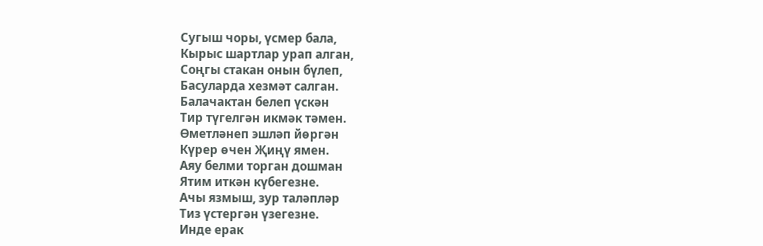Сугыш чоры, үсмер бала,
Кырыс шартлар урап алган,
Соңгы стакан онын бүлеп,
Басуларда хезмәт салган.
Балачактан белеп үскән
Тир түгелгән икмәк тәмен.
Өметләнеп эшләп йөргән
Күрер өчен Җиңү ямен.
Аяу белми торган дошман
Ятим иткән күбегезне.
Ачы язмыш, зур таләпләр
Тиз үстергән үзегезне.
Инде ерак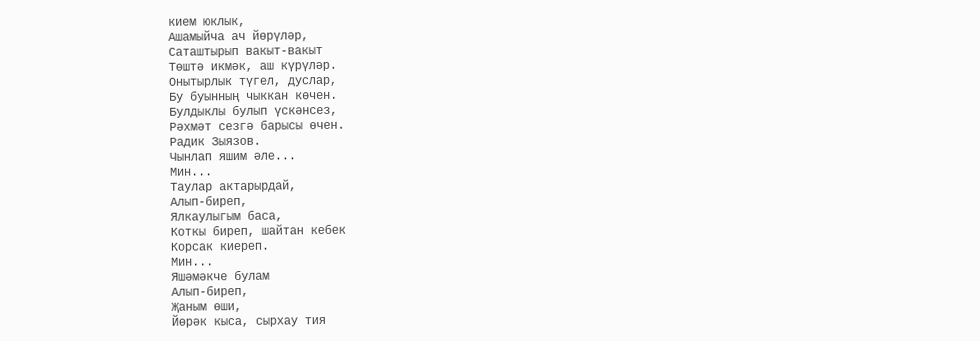кием юклык,
Ашамыйча ач йөрүләр,
Саташтырып вакыт-вакыт
Төштә икмәк, аш күрүләр.
Онытырлык түгел, дуслар,
Бу буынның чыккан көчен.
Булдыклы булып үскәнсез,
Рәхмәт сезгә барысы өчен.
Радик Зыязов.
Чынлап яшим әле...
Мин...
Таулар актарырдай,
Алып-биреп,
Ялкаулыгым баса,
Коткы биреп, шайтан кебек
Корсак киереп.
Мин...
Яшәмәкче булам
Алып-биреп,
Җаным өши,
Йөрәк кыса, сырхау тия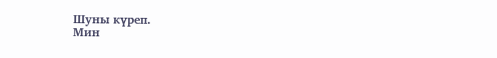Шуны күреп.
Мин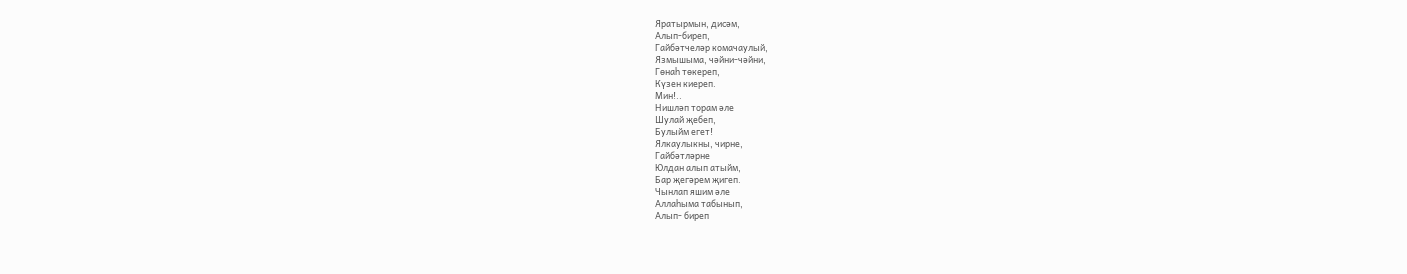Яратырмын, дисәм,
Алып-биреп,
Гайбәтчеләр комачаулый,
Язмышыма, чәйни-чәйни,
Гөнаһ төкереп,
Күзен киереп.
Мин!..
Нишләп торам әле
Шулай җебеп,
Булыйм егет!
Ялкаулыкны, чирне,
Гайбәтләрне
Юлдан алып атыйм,
Бар җегәрем җигеп.
Чынлап яшим әле
Аллаһыма табынып,
Алып- биреп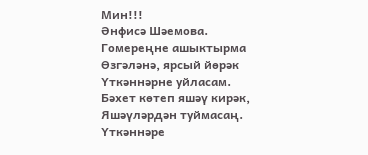Мин!!!
Әнфисә Шәемова.
Гомереңне ашыктырма
Өзгәләнә, ярсый йөрәк
Үткәннәрне уйласам.
Бәхет көтеп яшәү кирәк,
Яшәүләрдән туймасаң.
Үткәннәре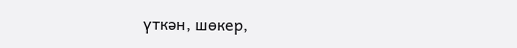үткән, шөкер,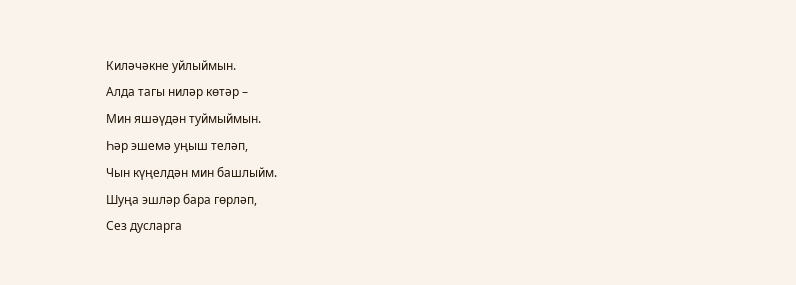Киләчәкне уйлыймын.
Алда тагы ниләр көтәр –
Мин яшәүдән туймыймын.
Һәр эшемә уңыш теләп,
Чын күңелдән мин башлыйм.
Шуңа эшләр бара гөрләп,
Сез дусларга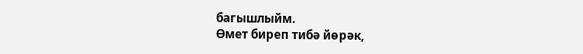багышлыйм.
Өмет биреп тибә йөрәк,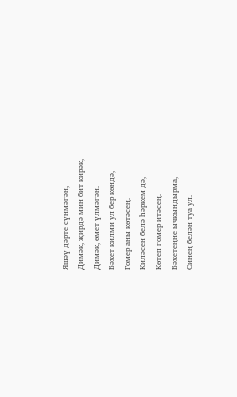Яшәү дәрте сүнмәгән,
Димәк, җирдә мин бит кирәк,
Димәк, өмет үлмәгән.
Бәхет килми ул бер көндә,
Гомер аны көтәсең.
Киләсен белә һәркем дә,
Көтеп гомер итәсең.
Бәхетеңне ычкындырма,
Синең белән туа ул.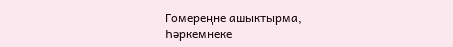Гомереңне ашыктырма,
Һәркемнеке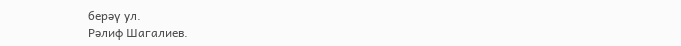берәү ул.
Рәлиф Шагалиев.